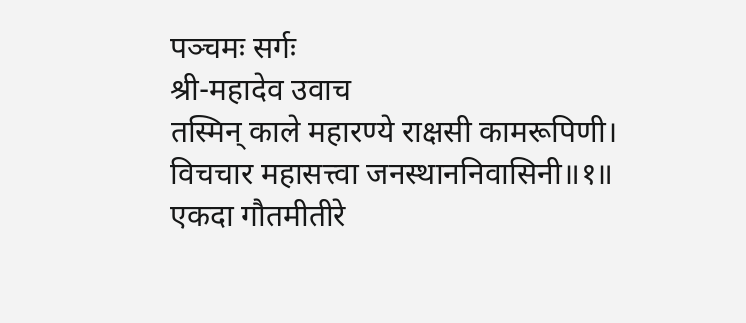पञ्चमः सर्गः
श्री-महादेव उवाच
तस्मिन् काले महारण्ये राक्षसी कामरूपिणी।
विचचार महासत्त्वा जनस्थाननिवासिनी॥१॥
एकदा गौतमीतीरे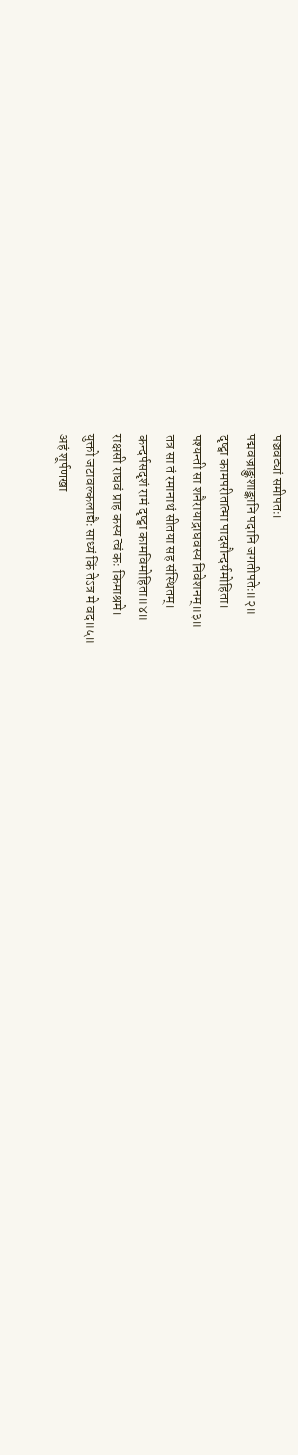पञ्चवट्यां समीपतः।
पद्मवज्राङ्कुशाङ्कानि पदानि जगतीपतेः॥२॥
दृष्ट्वा कामपरीतात्मा पादसौन्दर्यमोहिता।
पश्यन्ती सा शनैरायाद्राघवस्य निवेशनम्॥३॥
तत्र सा तं रमानाथं सीतया सह संस्थितम्।
कन्दर्पसदृशं रामं दृष्ट्वा कामविमोहिता॥४॥
राक्षसी राघवं प्राह कस्य त्वं कः किमाश्रमे।
युक्तो जटावल्कलाद्यैः साध्यं किं तेऽत्र मे वद॥५॥
अहं शूर्पणखा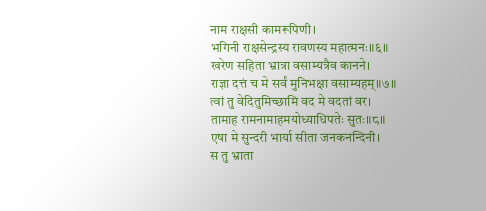नाम राक्षसी कामरूपिणी।
भगिनी राक्षसेन्द्रस्य रावणस्य महात्मनः॥६॥
खरेण सहिता भ्रात्रा वसाम्यत्रैव कानने।
राज्ञा दत्तं च मे सर्वं मुनिभक्षा वसाम्यहम्॥७॥
त्वां तु वेदितुमिच्छामि वद मे वदतां वर।
तामाह रामनामाहमयोध्याधिपतेः सुतः॥८॥
एषा मे सुन्दरी भार्या सीता जनकनन्दिनी।
स तु भ्राता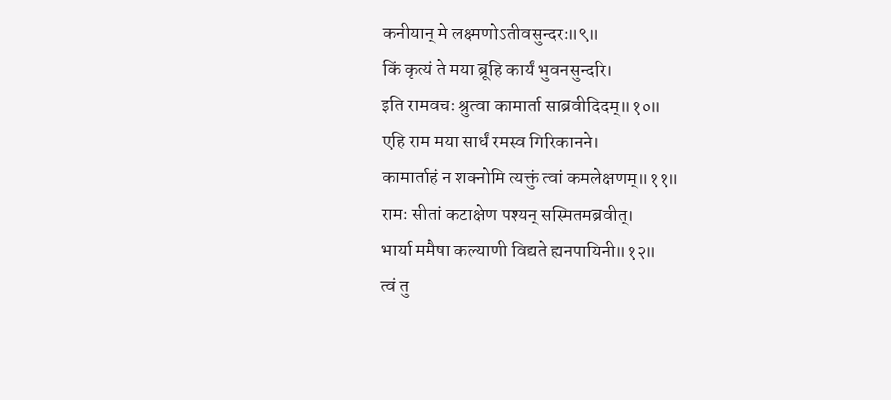कनीयान् मे लक्ष्मणोऽतीवसुन्दरः॥९॥
किं कृत्यं ते मया ब्रूहि कार्यं भुवनसुन्दरि।
इति रामवचः श्रुत्वा कामार्ता साब्रवीदिदम्॥१०॥
एहि राम मया सार्धं रमस्व गिरिकानने।
कामार्ताहं न शक्नोमि त्यक्तुं त्वां कमलेक्षणम्॥११॥
रामः सीतां कटाक्षेण पश्यन् सस्मितमब्रवीत्।
भार्या ममैषा कल्याणी विद्यते ह्यनपायिनी॥१२॥
त्वं तु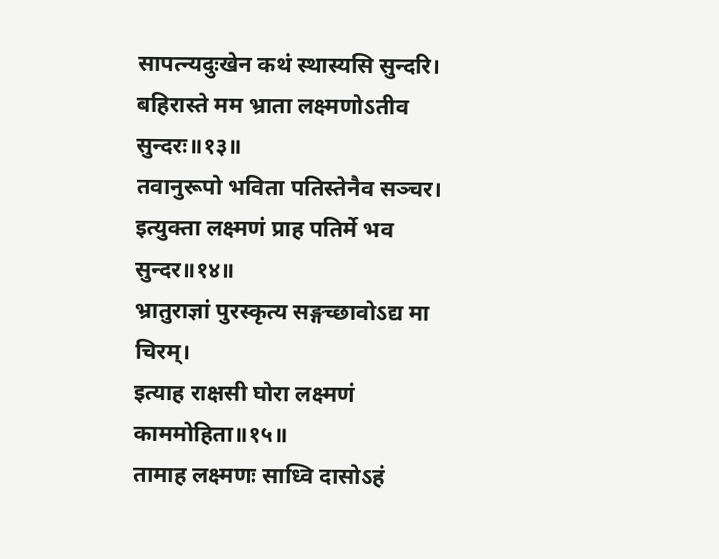सापत्न्यदुःखेन कथं स्थास्यसि सुन्दरि।
बहिरास्ते मम भ्राता लक्ष्मणोऽतीव सुन्दरः॥१३॥
तवानुरूपो भविता पतिस्तेनैव सञ्चर।
इत्युक्ता लक्ष्मणं प्राह पतिर्मे भव सुन्दर॥१४॥
भ्रातुराज्ञां पुरस्कृत्य सङ्गच्छावोऽद्य मा चिरम्।
इत्याह राक्षसी घोरा लक्ष्मणं काममोहिता॥१५॥
तामाह लक्ष्मणः साध्वि दासोऽहं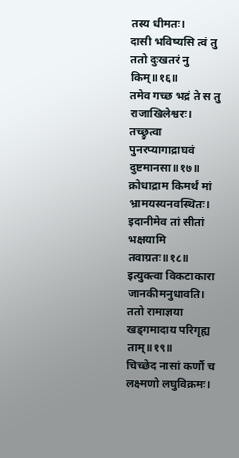तस्य धीमतः।
दासी भविष्यसि त्वं तु ततो दुःखतरं नु किम्॥१६॥
तमेव गच्छ भद्रं ते स तु राजाखिलेश्वरः।
तच्छ्रुत्वा पुनरप्यागाद्राघवं दुष्टमानसा॥१७॥
क्रोधाद्राम किमर्थं मां भ्रामयस्यनवस्थितः।
इदानीमेव तां सीतां भक्षयामि तवाग्रतः॥१८॥
इत्युक्त्वा विकटाकारा जानकीमनुधावति।
ततो रामाज्ञया खड्गमादाय परिगृह्य ताम्॥१९॥
चिच्छेद नासां कर्णौ च लक्ष्मणो लघुविक्रमः।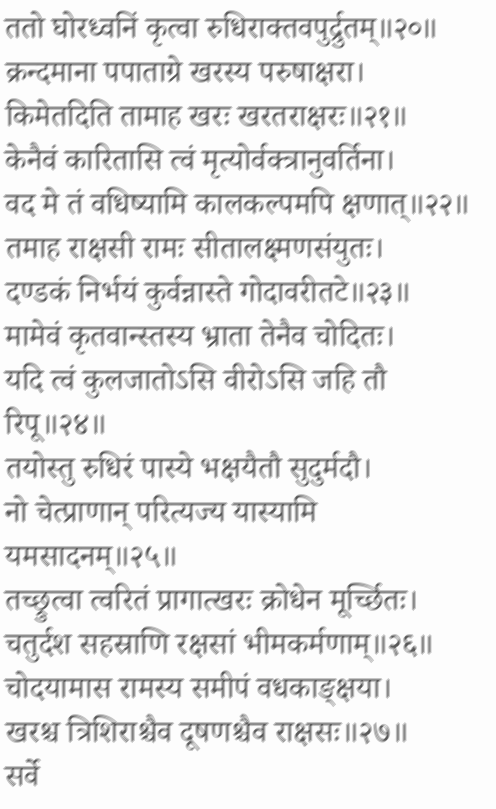ततो घोरध्वनिं कृत्वा रुधिराक्तवपुर्द्रुतम्॥२०॥
क्रन्दमाना पपाताग्रे खरस्य परुषाक्षरा।
किमेतदिति तामाह खरः खरतराक्षरः॥२१॥
केनैवं कारितासि त्वं मृत्योर्वक्त्रानुवर्तिना।
वद मे तं वधिष्यामि कालकल्पमपि क्षणात्॥२२॥
तमाह राक्षसी रामः सीतालक्ष्मणसंयुतः।
दण्डकं निर्भयं कुर्वन्नास्ते गोदावरीतटे॥२३॥
मामेवं कृतवान्स्तस्य भ्राता तेनैव चोदितः।
यदि त्वं कुलजातोऽसि वीरोऽसि जहि तौ रिपू॥२४॥
तयोस्तु रुधिरं पास्ये भक्षयैतौ सुदुर्मदौ।
नो चेत्प्राणान् परित्यज्य यास्यामि यमसादनम्॥२५॥
तच्छ्रुत्वा त्वरितं प्रागात्खरः क्रोधेन मूर्च्छितः।
चतुर्दश सहस्राणि रक्षसां भीमकर्मणाम्॥२६॥
चोदयामास रामस्य समीपं वधकाङ्क्षया।
खरश्च त्रिशिराश्चैव दूषणश्चैव राक्षसः॥२७॥
सर्वे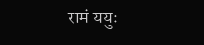रामं ययुः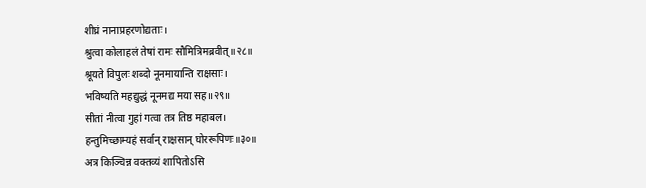शीघ्रं नानाप्रहरणोद्यताः।
श्रुत्वा कोलाहलं तेषां रामः सौमित्रिमब्रवीत्॥२८॥
श्रूयते विपुलः शब्दो नूनमायान्ति राक्षसाः।
भविष्यति महद्युद्धं नूनमद्य मया सह॥२९॥
सीतां नीत्वा गुहां गत्वा तत्र तिष्ठ महाबल।
हन्तुमिच्छाम्यहं सर्वान् राक्षसान् घोररूपिणः॥३०॥
अत्र किञ्चिन्न वक्तव्यं शापितोऽसि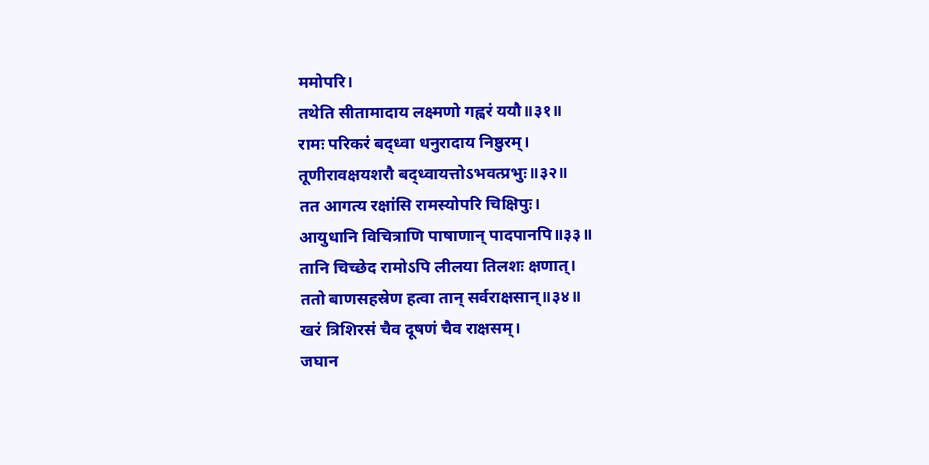ममोपरि।
तथेति सीतामादाय लक्ष्मणो गह्वरं ययौ॥३१॥
रामः परिकरं बद्ध्वा धनुरादाय निष्ठुरम्।
तूणीरावक्षयशरौ बद्ध्वायत्तोऽभवत्प्रभुः॥३२॥
तत आगत्य रक्षांसि रामस्योपरि चिक्षिपुः।
आयुधानि विचित्राणि पाषाणान् पादपानपि॥३३॥
तानि चिच्छेद रामोऽपि लीलया तिलशः क्षणात्।
ततो बाणसहस्रेण हत्वा तान् सर्वराक्षसान्॥३४॥
खरं त्रिशिरसं चैव दूषणं चैव राक्षसम्।
जघान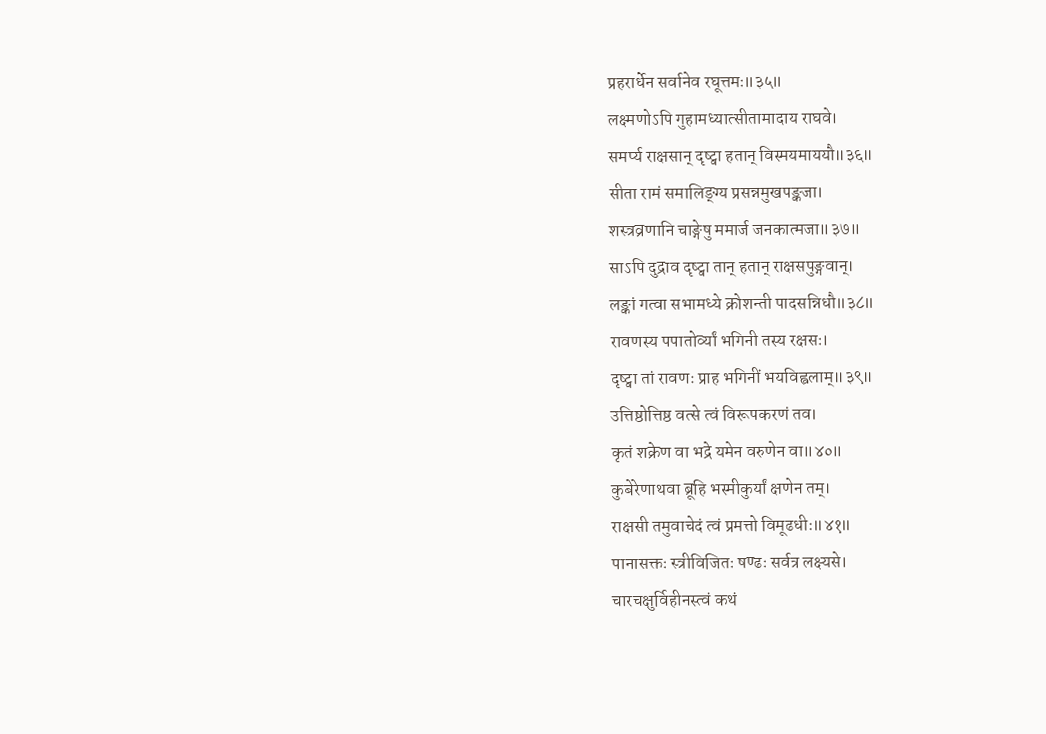प्रहरार्धेन सर्वानेव रघूत्तमः॥३५॥
लक्ष्मणोऽपि गुहामध्यात्सीतामादाय राघवे।
समर्प्य राक्षसान् दृष्ट्वा हतान् विस्मयमाययौ॥३६॥
सीता रामं समालिङ्ग्य प्रसन्नमुखपङ्कजा।
शस्त्रव्रणानि चाङ्गेषु ममार्ज जनकात्मजा॥३७॥
साऽपि दुद्राव दृष्ट्वा तान् हतान् राक्षसपुङ्गवान्।
लङ्कां गत्वा सभामध्ये क्रोशन्ती पादसन्निधौ॥३८॥
रावणस्य पपातोर्व्यां भगिनी तस्य रक्षसः।
दृष्ट्वा तां रावणः प्राह भगिनीं भयविह्वलाम्॥३९॥
उत्तिष्ठोत्तिष्ठ वत्से त्वं विरूपकरणं तव।
कृतं शक्रेण वा भद्रे यमेन वरुणेन वा॥४०॥
कुबेरेणाथवा ब्रूहि भस्मीकुर्यां क्षणेन तम्।
राक्षसी तमुवाचेदं त्वं प्रमत्तो विमूढधीः॥४१॥
पानासक्तः स्त्रीविजितः षण्ढः सर्वत्र लक्ष्यसे।
चारचक्षुर्विहीनस्त्वं कथं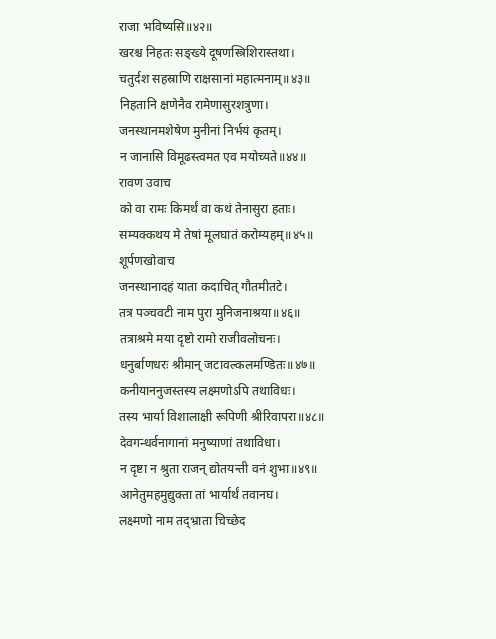राजा भविष्यसि॥४२॥
खरश्च निहतः सङ्ख्ये दूषणस्त्रिशिरास्तथा।
चतुर्दश सहस्राणि राक्षसानां महात्मनाम्॥४३॥
निहतानि क्षणेनैव रामेणासुरशत्रुणा।
जनस्थानमशेषेण मुनीनां निर्भयं कृतम्।
न जानासि विमूढस्त्वमत एव मयोच्यते॥४४॥
रावण उवाच
को वा रामः किमर्थं वा कथं तेनासुरा हताः।
सम्यक्कथय मे तेषां मूलघातं करोम्यहम्॥४५॥
शूर्पणखोवाच
जनस्थानादहं याता कदाचित् गौतमीतटे।
तत्र पञ्चवटी नाम पुरा मुनिजनाश्रया॥४६॥
तत्राश्रमे मया दृष्टो रामो राजीवलोचनः।
धनुर्बाणधरः श्रीमान् जटावल्कलमण्डितः॥४७॥
कनीयाननुजस्तस्य लक्ष्मणोऽपि तथाविधः।
तस्य भार्या विशालाक्षी रूपिणी श्रीरिवापरा॥४८॥
देवगन्धर्वनागानां मनुष्याणां तथाविधा।
न दृष्टा न श्रुता राजन् द्योतयन्ती वनं शुभा॥४९॥
आनेतुमहमुद्युक्ता तां भार्यार्थं तवानघ।
लक्ष्मणो नाम तद्भ्राता चिच्छेद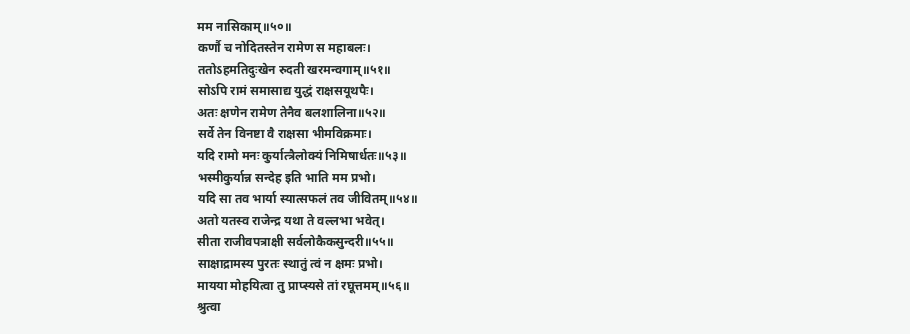मम नासिकाम्॥५०॥
कर्णौ च नोदितस्तेन रामेण स महाबलः।
ततोऽहमतिदुःखेन रुदती खरमन्वगाम्॥५१॥
सोऽपि रामं समासाद्य युद्धं राक्षसयूथपैः।
अतः क्षणेन रामेण तेनैव बलशालिना॥५२॥
सर्वे तेन विनष्टा वै राक्षसा भीमविक्रमाः।
यदि रामो मनः कुर्यात्त्रैलोक्यं निमिषार्धतः॥५३॥
भस्मीकुर्यान्न सन्देह इति भाति मम प्रभो।
यदि सा तव भार्या स्यात्सफलं तव जीवितम्॥५४॥
अतो यतस्व राजेन्द्र यथा ते वल्लभा भवेत्।
सीता राजीवपत्राक्षी सर्वलोकैकसुन्दरी॥५५॥
साक्षाद्रामस्य पुरतः स्थातुं त्वं न क्षमः प्रभो।
मायया मोहयित्वा तु प्राप्स्यसे तां रघूत्तमम्॥५६॥
श्रुत्वा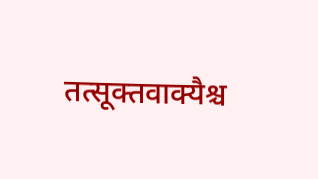तत्सूक्तवाक्यैश्च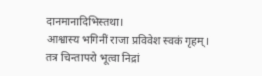दानमानादिभिस्तथा।
आश्वास्य भगिनीं राजा प्रविवेश स्वकं गृहम्।
तत्र चिन्तापरो भूत्वा निद्रां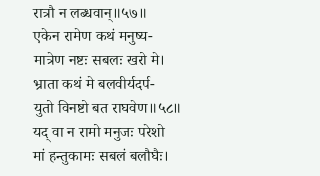रात्रौ न लब्धवान्॥५७॥
एकेन रामेण कथं मनुष्य-
मात्रेण नष्टः सबलः खरो मे।
भ्राता कथं मे बलवीर्यदर्प-
युतो विनष्टो बत राघवेण॥५८॥
यद् वा न रामो मनुजः परेशो
मां हन्तुकामः सबलं बलौघैः।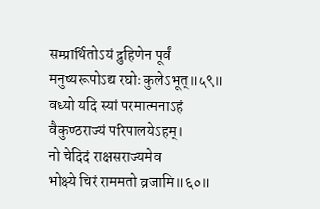सम्प्रार्थितोऽयं द्रुहिणेन पूर्वं
मनुष्यरूपोऽद्य रघोः कुलेऽभूत्॥५९॥
वध्यो यदि स्यां परमात्मनाऽहं
वैकुण्ठराज्यं परिपालयेऽहम्।
नो चेदिदं राक्षसराज्यमेव
भोक्ष्ये चिरं राममतो व्रजामि॥६०॥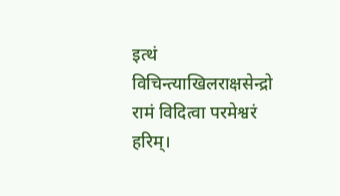इत्थं विचिन्त्याखिलराक्षसेन्द्रो
रामं विदित्वा परमेश्वरं हरिम्।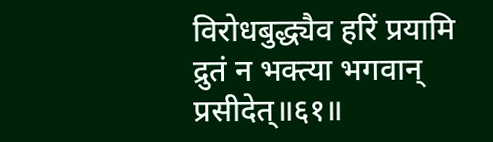विरोधबुद्ध्यैव हरिं प्रयामि
द्रुतं न भक्त्या भगवान् प्रसीदेत्॥६१॥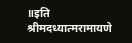॥इति श्रीमदध्यात्मरामायणे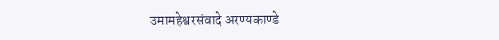उमामहेश्वरसंवादे अरण्यकाण्डे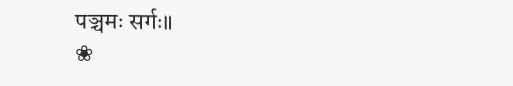पञ्चमः सर्गः॥
❀